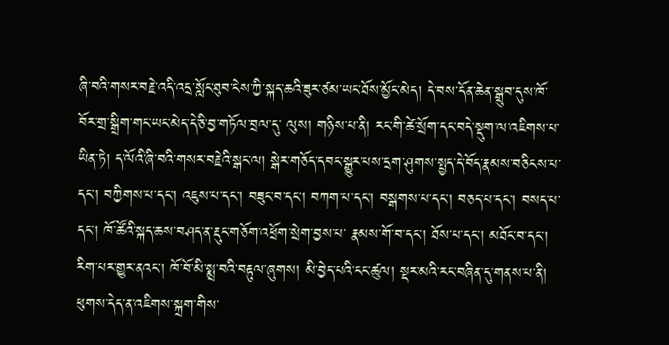ཞི་བའི་གསར་བརྗེ་འདི་འདྲ་སློང་ཐུབ་ངེས་ཀྱི་སྐད་ཆའི་ཟུར་ཙམ་ཡང་ཐོས་མྱོང་མེད། དེ་བས་དོན་ཆེན་སྒྲུབ་དུས་ཁོ་བོར་གྲ་སྒྲིག་གང་ཡང་མེད་དེ་ཅི་བྱ་གཏོལ་བྲལ་དུ་ ལུས། གཉིས་པ་ནི། རང་གི་ཚེ་སྲོག་དང་བདེ་སྡུག་ལ་འཇིགས་པ་ཡིན་ཏེ། ད་ལོའི་ཞི་བའི་གསར་བརྗེའི་སྒང་ལ། སྒེར་གཅོད་དབང་སྒྱུར་པས་དྲག་ཤུགས་སྤྱད་དེ་བོད་རྣམས་བཅིངས་པ་དང་། བཀྱིགས་པ་དང་། འཇུས་པ་དང་། བཟུང་བ་དང་། བཀག་པ་དང་། བསྒགས་པ་དང་། བཅད་པ་དང་། བསད་པ་དང་། ཁོ་ཚོའི་སྐད་ཆས་བཤད་ན་རྡུང་གཅོག་འཕྲོག་སྲེག་བྱས་པ་ རྣམས་གོ་བ་དང་། ཐོས་པ་དང་། མཐོང་བ་དང་། རིག་པར་གྱུར་ནའང་། ཁོ་བོ་མི་སྨྲ་བའི་བརྟུལ་ཞུགས། མི་བྱེད་པའི་ངང་ཚུལ། སྡར་མའི་རང་བཞིན་དུ་གནས་པ་ནི། ཕུགས་དེད་ན་འཇིགས་སྐྲག་གིས་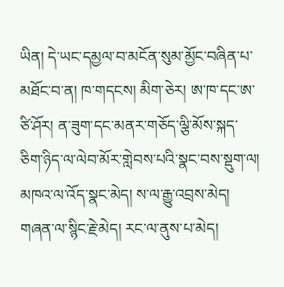ཡིན། དེ་ཡང་དམྱལ་བ་མངོན་སུམ་མྱོང་བཞིན་པ་མཐོང་བ་ན། ཁ་གདངས། མིག་ཅེར། ཨ་ཁ་དང་ཨ་ཙི་ཤོར། ན་ཟུག་དང་མནར་གཅོད་ལྕི་མོས་སྐད་ཅིག་ཉིད་ལ་ལེབ་མོར་གླེབས་པའི་སྣང་བས་སྡུག་ལ། མཁའ་ལ་འོད་སྣང་མེད། ས་ལ་རྒྱུ་འབྲས་མེད། གཞན་ལ་སྙིང་རྗེ་མེད། རང་ལ་ནུས་པ་མེད།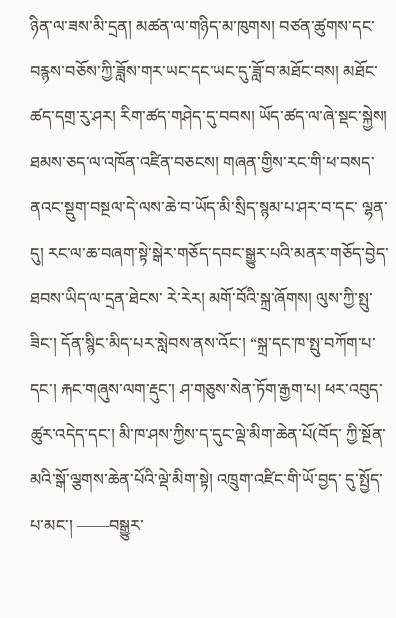ཉིན་ལ་ཟས་མི་དྲན། མཚན་ལ་གཉིད་མ་ཁུགས། བཙན་ཚུགས་དང་བརྙས་བཅོས་ཀྱི་ཟློས་གར་ཡང་དང་ཡང་དུ་ཟློ་བ་མཐོང་བས། མཐོང་ཚད་དགྲ་རུ་ཤར། རིག་ཚད་གཤེད་དུ་བབས། ཡོད་ཚད་ལ་ཞེ་སྡང་སྐྱེས། ཐམས་ཅད་ལ་འཁོན་འཛིན་བཅངས། གཞན་གྱིས་རང་གི་ཕ་བསད་ནའང་སྡུག་བསྔལ་དེ་ལས་ཆེ་བ་ཡོད་མི་སྲིད་སྙམ་པ་ཤར་བ་དང་ ལྷན་དུ། རང་ལ་ཆ་བཞག་སྟེ་སྒེར་གཅོད་དབང་སྒྱུར་པའི་མནར་གཅོད་བྱེད་ཐབས་ཡིད་ལ་དྲན་ཐེངས་ རེ་རེར། མགོ་བོའི་སྐྲ་ཞོགས། ལུས་ཀྱི་སྤུ་ཟིང་། དོན་སྙིང་མིད་པར་སླེབས་ནས་འོང་། “སྐྲ་དང་ཁ་སྤུ་བཀོག་པ་དང་། རྐང་གཞུས་ལག་རྡུང་། ཤ་གཅུས་སེན་ཏོག་རྒྱག་པ། ཕར་འབུད་ཚུར་འདེད་དང་། མི་ཁ་ཤས་ཀྱིས་ད་དུང་ལྡེ་མིག་ཆེན་པོ(བོད་ ཀྱི་སྔོན་མའི་སྒོ་ལྕགས་ཆེན་པོའི་ལྡེ་མིག་སྟེ། འཁྲུག་འཛིང་གི་ཡོ་བྱད་ དུ་སྤྱོད་པ་མང་། ——བསྒྱུར་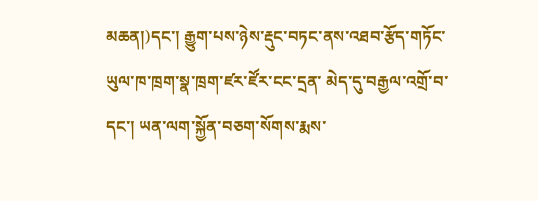མཆན།)དང་། རྒྱུག་པས་ཉེས་རྡུང་བཏང་ནས་འཐབ་རྩོད་གཏོང་ཡུལ་ཁ་ཁྲག་སྣ་ཁྲག་ཛར་ཛོར་ངང་དྲན་ མེད་དུ་བརྒྱལ་འགྲོ་བ་དང་། ཡན་ལག་སྐྱོན་བཅག་སོགས་རྨས་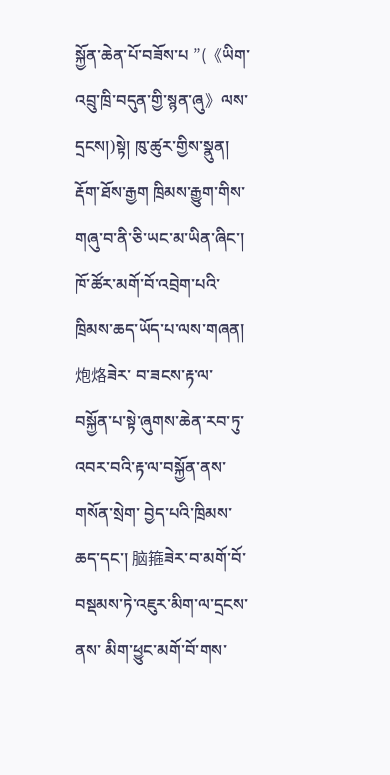སྐྱོན་ཆེན་པོ་བཟོས་པ ”(《ཡིག་ འབྲུ་ཁྲི་བདུན་གྱི་སྙན་ཞུ》ལས་ དྲངས།)སྟེ། ཁུ་ཚུར་གྱིས་སྣུན། རྡོག་ཐོས་རྒྱག ཁྲིམས་རྒྱུག་གིས་གཞུ་བ་ནི་ཅི་ཡང་མ་ཡིན་ཞིང་། ཁོ་ཚོར་མགོ་བོ་འབྲེག་པའི་ཁྲིམས་ཆད་ཡོད་པ་ལས་གཞན། 炮烙ཟེར་ བ་ཟངས་རྟ་ལ་བསྐྱོན་པ་སྟེ་ཞུགས་ཆེན་རབ་ཏུ་འབར་བའི་རྟ་ལ་བསྐྱོན་ནས་གསོན་སྲེག་ བྱེད་པའི་ཁྲིམས་ཆད་དང་། 脑箍ཟེར་བ་མགོ་བོ་བསྡམས་ཏེ་འཇུར་མིག་ལ་དྲངས་ནས་ མིག་ཕྱུང་མགོ་བོ་གས་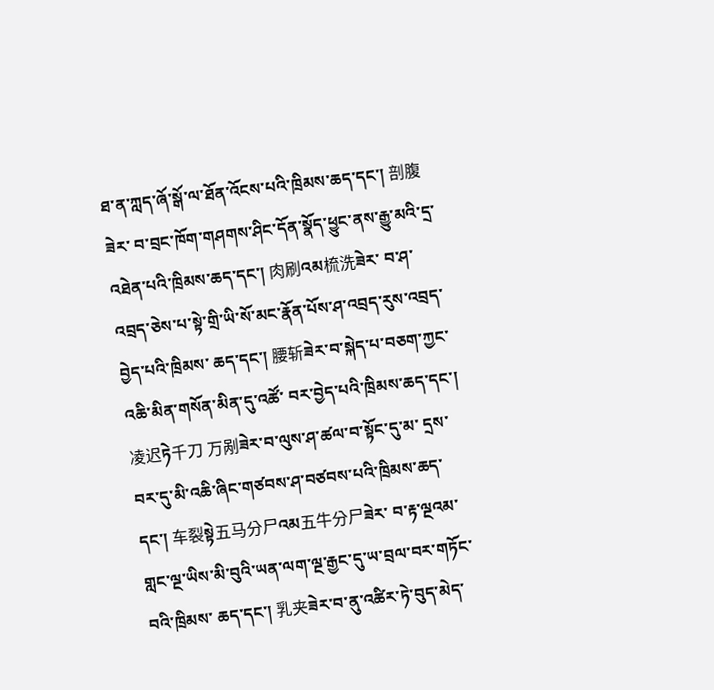ཐ་ན་ཀླད་ཞོ་སྒོ་ལ་ཐོན་འོངས་པའི་ཁྲིམས་ཆད་དང་། 剖腹ཟེར་ བ་བྲང་ཁོག་གཤགས་ཤིང་དོན་སྣོད་ཕྱུང་ནས་རྒྱུ་མའི་དྲ་འཐེན་པའི་ཁྲིམས་ཆད་དང་། 肉刷འམ梳洗ཟེར་ བ་ཤ་འབྲད་ཅེས་པ་སྟེ་གྲི་ཡི་སོ་མང་རྣོན་པོས་ཤ་འབྲད་རུས་འབྲད་བྱེད་པའི་ཁྲིམས་ ཆད་དང་། 腰斩ཟེར་བ་སྐེད་པ་བཅག་ཀྱང་འཆི་མིན་གསོན་མིན་དུ་འཚོ་ བར་བྱེད་པའི་ཁྲིམས་ཆད་དང་། 凌迟ཏེ千刀 万剐ཟེར་བ་ལུས་ཤ་ཚལ་བ་སྟོང་དུ་མ་ དྲས་བར་དུ་མི་འཆི་ཞིང་གཙབས་ཤ་བཙབས་པའི་ཁྲིམས་ཆད་དང་། 车裂སྟེ五马分尸འམ五牛分尸ཟེར་ བ་རྟ་ལྔའམ་གླང་ལྔ་ཡིས་མི་བུའི་ཡན་ལག་ལྔ་རྒྱང་དུ་ཡ་བྲལ་བར་གཏོང་བའི་ཁྲིམས་ ཆད་དང་། 乳夹ཟེར་བ་ནུ་འཚིར་ཏེ་བུད་མེད་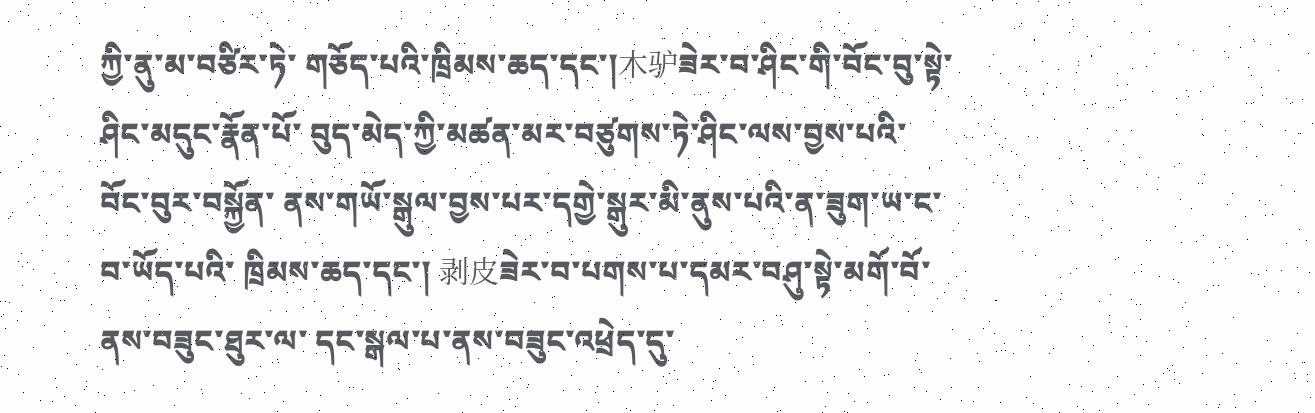ཀྱི་ནུ་མ་བཙིར་ཏེ་ གཅོད་པའི་ཁྲིམས་ཆད་དང་།木驴ཟེར་བ་ཤིང་གི་བོང་བུ་སྟེ་ཤིང་མདུང་རྣོན་པོ་ བུད་མེད་ཀྱི་མཚན་མར་བཙུགས་ཏེ་ཤིང་ལས་བྱས་པའི་བོང་བུར་བསྐྱོན་ ནས་གཡོ་སྒུལ་བྱས་པར་དགྱེ་སྒུར་མི་ནུས་པའི་ན་ཟུག་ཡ་ང་བ་ཡོད་པའི་ ཁྲིམས་ཆད་དང་། 剥皮ཟེར་བ་པགས་པ་དམར་བཤུ་སྟེ་མགོ་བོ་ནས་བཟུང་ཐུར་ལ་ དང་སྒལ་པ་ནས་བཟུང་འཕྲེད་དུ་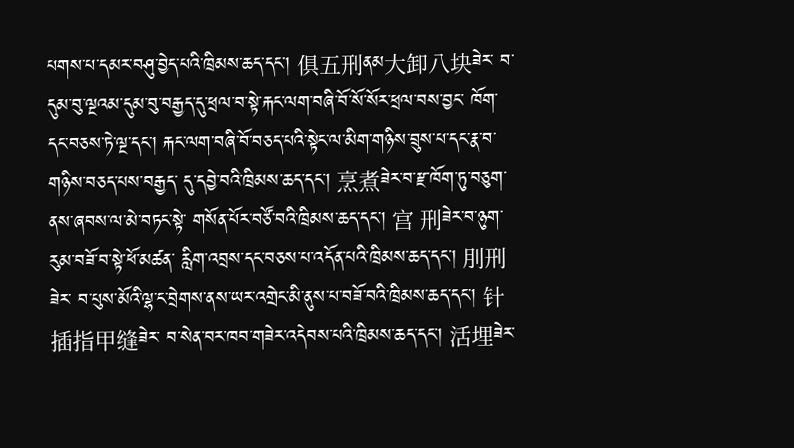པགས་པ་དམར་བཤུ་བྱེད་པའི་ཁྲིམས་ཆད་དང་། 俱五刑ནམ大卸八块ཟེར་ བ་དུམ་བུ་ལྔའམ་དུམ་བུ་བརྒྱད་དུ་ཕྲལ་བ་སྟེ་རྐང་ལག་བཞི་བོ་སོ་སོར་ཕྲལ་བས་བྱང་ ཁོག་དང་བཅས་ཏེ་ལྔ་དང་། རྐང་ལག་བཞི་བོ་བཅད་པའི་སྟེང་ལ་མིག་གཉིས་བྲུས་པ་དང་རྣ་བ་གཉིས་བཅད་པས་བརྒྱད་ དུ་དབྱེ་བའི་ཁྲིམས་ཆད་དང་། 烹煮ཟེར་བ་རྫ་ཁོག་ཏུ་བཅུག་ནས་ཞབས་ལ་མེ་བཏང་སྟེ་ གསོན་པོར་བཙོ་བའི་ཁྲིམས་ཆད་དང་། 宫 刑ཟེར་བ་ཉུག་རུམ་བཟོ་བ་སྟེ་ཕོ་མཚན་ རླིག་འབྲས་དང་བཅས་པ་འདོན་པའི་ཁྲིམས་ཆད་དང་། 刖刑ཟེར་ བ་པུས་མོའི་ལྷ་ང་བྲེགས་ནས་ཡར་འགྲེང་མི་ནུས་པ་བཟོ་བའི་ཁྲིམས་ཆད་དང་། 针插指甲缝ཟེར་ བ་སེན་བར་ཁབ་གཟེར་འདེབས་པའི་ཁྲིམས་ཆད་དང་། 活埋ཟེར་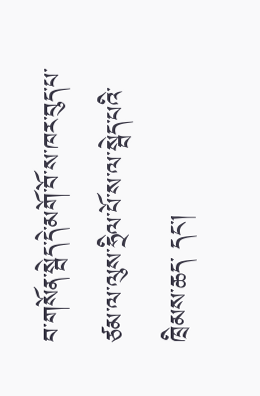བ་གསོན་སྦེད་དེ་མགོ་བོ་ས་ཁར་བུད་པ་ཙམ་ལ་ལུས་ཧྲིལ་པོ་ས་ལ་སྦེད་པའི་ཁྲིམས་ཆད་ དང་།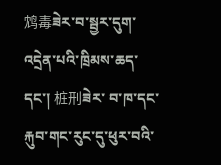鸩毒ཟེར་བ་སྦྱར་དུག་འདྲེན་པའི་ཁྲིམས་ཆད་དང་། 桩刑ཟེར་ བ་ཁ་དང་རྐུབ་གང་རུང་དུ་ཕུར་བའི་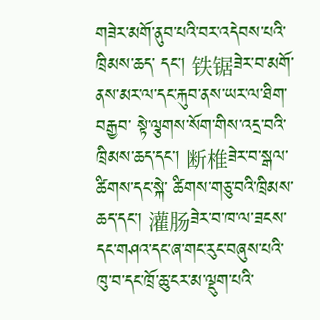གཟེར་མགོ་ནུབ་པའི་བར་འདེབས་པའི་ཁྲིམས་ཆད་ དང་། 铁锯ཟེར་བ་མགོ་ནས་མར་ལ་དང་རྐུབ་ནས་ཡར་ལ་ཐིག་བརྒྱབ་ སྟེ་ལྕགས་སོག་གིས་འདྲ་བའི་ཁྲིམས་ཆད་དང་། 断椎ཟེར་བ་སྒལ་ཚིགས་དང་སྐེ་ ཚིགས་གཅུ་བའི་ཁྲིམས་ཆད་དང་། 灌肠ཟེར་བ་ཁ་ལ་ཟངས་དང་གཤའ་དང་ཞ་གང་རུང་བཞུས་པའི་ ཁུ་བ་དང་ཁྲོ་ཆུ་ངར་མ་ལྡུག་པའི་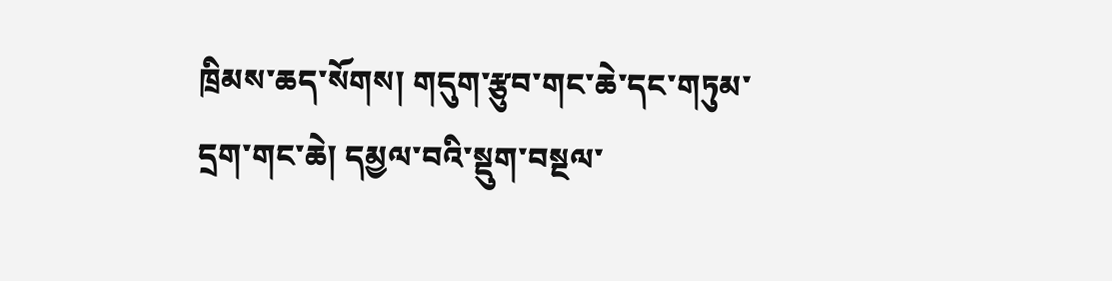ཁྲིམས་ཆད་སོགས། གདུག་རྩུབ་གང་ཆེ་དང་གཏུམ་དྲག་གང་ཆེ། དམྱལ་བའི་སྡུག་བསྔལ་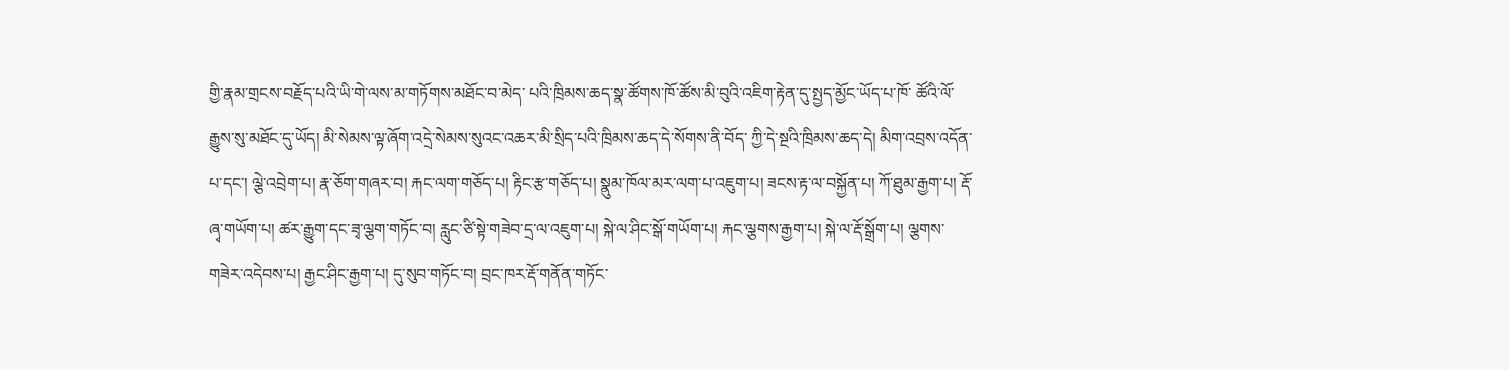གྱི་རྣམ་གྲངས་བརྗོད་པའི་ཡི་གེ་ལས་མ་གཏོགས་མཐོང་བ་མེད་ པའི་ཁྲིམས་ཆད་སྣ་ཚོགས་ཁོ་ཚོས་མི་བུའི་འཇིག་རྟེན་དུ་སྤྱད་མྱོང་ཡོད་པ་ཁོ་ ཚོའི་ལོ་རྒྱུས་སུ་མཐོང་དུ་ཡོད། མི་སེམས་ལྟ་ཞོག་འདྲེ་སེམས་སུའང་འཆར་མི་སྲིད་པའི་ཁྲིམས་ཆད་དེ་སོགས་ནི་བོད་ ཀྱི་དེ་སྔའི་ཁྲིམས་ཆད་དེ། མིག་འབྲས་འདོན་པ་དང་། ལྕེ་འབྲེག་པ། རྣ་ཅོག་གཞར་བ། རྐང་ལག་གཅོད་པ། རྟིང་རྩ་གཅོད་པ། སྣུམ་ཁོལ་མར་ལག་པ་འཇུག་པ། ཟངས་རྟ་ལ་བསྐྱོན་པ། ཀོ་ཐུམ་རྒྱག་པ། རྡོ་ཞྭ་གཡོག་པ། ཚར་རྒྱུག་དང་ཟྭ་ལྕག་གཏོང་བ། རླུང་ཙི་སྟེ་གཟེབ་དྲ་ལ་འཇུག་པ། སྐེ་ལ་ཤིང་སྒོ་གཡོག་པ། རྐང་ལྕགས་རྒྱག་པ། སྐེ་ལ་རྡོ་སྒྲོག་པ། ལྕགས་གཟེར་འདེབས་པ། རྒྱང་ཤིང་རྒྱག་པ། དུ་སུབ་གཏོང་བ། བྲང་ཁར་རྡོ་གནོན་གཏོང་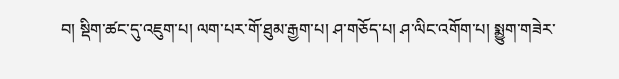བ། སྡིག་ཚང་དུ་འཇུག་པ། ལག་པར་གོ་ཐུམ་རྒྱག་པ། ཤ་གཅོད་པ། ཤ་ལིང་འགོག་པ། སྨྱུག་གཟེར་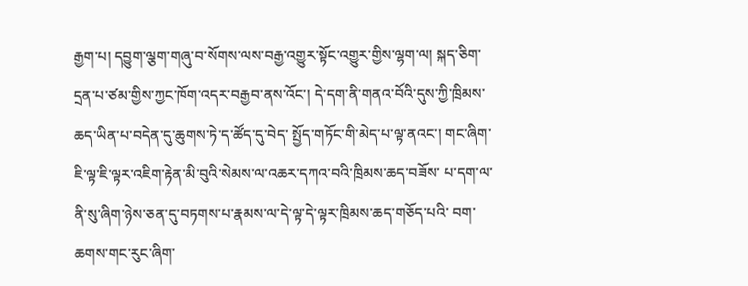རྒྱག་པ། དབྱུག་ལྕག་གཞུ་བ་སོགས་ལས་བརྒྱ་འགྱུར་སྟོང་འགྱུར་གྱིས་ལྷག་ལ། སྐད་ཅིག་དྲན་པ་ཙམ་གྱིས་ཀྱང་ཁོག་འདར་བརྒྱབ་ནས་འོང་། དེ་དག་ནི་གནའ་བོའི་དུས་ཀྱི་ཁྲིམས་ཆད་ཡིན་པ་བདེན་དུ་ཆུགས་ཏེ་ད་ཚོད་དུ་བེད་ སྤྱོད་གཏོང་གི་མེད་པ་ལྟ་ནའང་། གང་ཞིག་ཇི་ལྟ་ཇི་ལྟར་འཇིག་རྟེན་མི་བུའི་སེམས་ལ་འཆར་དཀའ་བའི་ཁྲིམས་ཆད་བཟོས་ པ་དག་ལ་ནི་སུ་ཞིག་ཉེས་ཅན་དུ་བཏགས་པ་རྣམས་ལ་དེ་ལྟ་དེ་ལྟར་ཁྲིམས་ཆད་གཅོད་པའི་ བག་ཆགས་གང་རུང་ཞིག་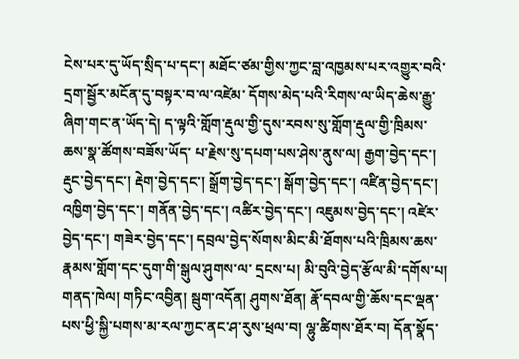ངེས་པར་དུ་ཡོད་སྲིད་པ་དང་། མཐོང་ཙམ་གྱིས་ཀྱང་བླ་འཁྱམས་པར་འགྱུར་བའི་དྲག་སྦྱོར་མངོན་དུ་བསྟར་བ་ལ་འཛེམ་ དོགས་མེད་པའི་རིགས་ལ་ཡིད་ཆེས་རྒྱུ་ཞིག་གང་ན་ཡོད་དེ། ད་ལྟའི་གློག་རྡུལ་གྱི་དུས་རབས་སུ་གློག་རྡུལ་གྱི་ཁྲིམས་ཆས་སྣ་ཚོགས་བཟོས་ཡོད་ པ་རྗེས་སུ་དཔག་པས་ཤེས་ནུས་ལ། རྒྱག་བྱེད་དང་། རྡུང་བྱེད་དང་། རྡེག་བྱེད་དང་། སྒྲོག་བྱེད་དང་། སྒོག་བྱེད་དང་། འཛིན་བྱེད་དང་། འཁྱིག་བྱེད་དང་། གནོན་བྱེད་དང་། འཚིར་བྱེད་དང་། འཇུམས་བྱེད་དང་། འཛེར་བྱེད་དང་། གཟེར་བྱེད་དང་། དབྲལ་བྱེད་སོགས་མིང་མི་ཐོགས་པའི་ཁྲིམས་ཆས་རྣམས་གློག་དང་དུག་གི་སྒུལ་ཤུགས་ལ་ དྲངས་པ། མི་བུའི་བྱེད་རྩོལ་མི་དགོས་པ། གནད་ཁེལ། གཏིང་འབྱིན། སྦུག་འདོན། ཤུགས་ཐོན། རྣོ་དབལ་གྱི་ཆོས་དང་ལྡན་པས་ཕྱི་སྐྱི་པགས་མ་རལ་ཀྱང་ནང་ཤ་རུས་ཕྲལ་བ། ལྷུ་ཚིགས་ཐོར་བ། དོན་སྣོད་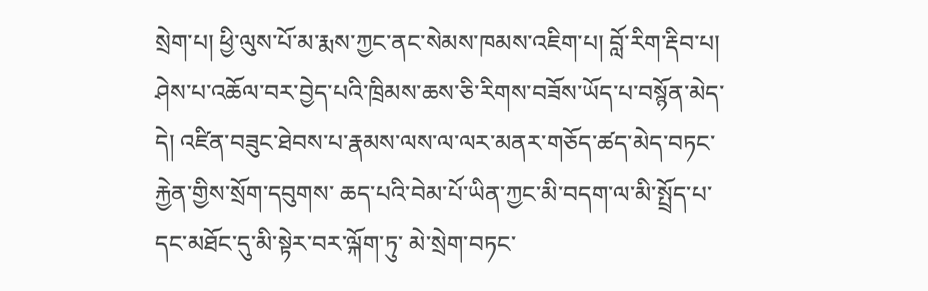སྲེག་པ། ཕྱི་ལུས་པོ་མ་རྨས་ཀྱང་ནང་སེམས་ཁམས་འཇིག་པ། བློ་རིག་རྡིབ་པ། ཤེས་པ་འཆོལ་བར་བྱེད་པའི་ཁྲིམས་ཆས་ཅི་རིགས་བཟོས་ཡོད་པ་བསྙོན་མེད་དེ། འཛིན་བཟུང་ཐེབས་པ་རྣམས་ལས་ལ་ལར་མནར་གཅོད་ཚད་མེད་བཏང་རྐྱེན་གྱིས་སྲོག་དབུགས་ ཆད་པའི་བེམ་པོ་ཡིན་ཀྱང་མི་བདག་ལ་མི་སྤྲོད་པ་དང་མཐོང་དུ་མི་སྟེར་བར་ལྐོག་ཏུ་ མེ་སྲེག་བཏང་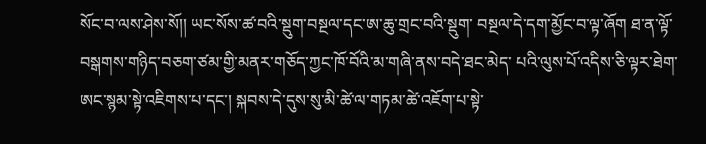སོང་བ་ལས་ཤེས་སོ།། ཡང་སོས་ཚ་བའི་སྡུག་བསྔལ་དང་ཨ་ཆུ་གྲང་བའི་སྡུག་ བསྔལ་དེ་དག་མྱོང་བ་ལྟ་ཞོག ཐ་ན་ལྟོ་བསྒགས་གཉིད་བཅག་ཙམ་གྱི་མནར་གཅོད་ཀྱང་ཁོ་བོའི་མ་གཞི་ནས་བདེ་ཐང་མེད་ པའི་ལུས་པོ་འདིས་ཅི་ལྟར་ཐེག་ཨང་སྙམ་སྟེ་འཇིགས་པ་དང་། སྐབས་དེ་དུས་སུ་མི་ཚེ་ལ་གཏམ་ཚེ་འཇོག་པ་སྟེ་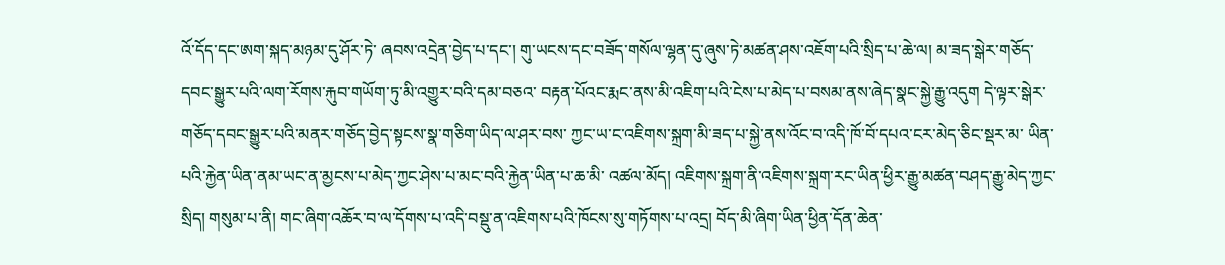འོ་དོད་དང་ཨག་སྐད་མཉམ་དུ་ཤོར་ཏེ་ ཞབས་འདྲེན་བྱེད་པ་དང་། གུ་ཡངས་དང་བཟོད་གསོལ་ལྷན་དུ་ཞུས་ཏེ་མཚན་ཤས་འཇོག་པའི་སྲིད་པ་ཆེ་ལ། མ་ཟད་སྒེར་གཅོད་དབང་སྒྱུར་པའི་ལག་རོགས་རྐུབ་གཡོག་ཏུ་མི་འགྱུར་བའི་དམ་བཅའ་ བརྟན་པོའང་རྨང་ནས་མི་འཇིག་པའི་ངེས་པ་མེད་པ་བསམ་ནས་ཞེད་སྣང་སྐྱེ་རྒྱུ་འདུག དེ་ལྟར་སྒེར་གཅོད་དབང་སྒྱུར་པའི་མནར་གཅོད་བྱེད་སྟངས་སྣ་གཅིག་ཡིད་ལ་ཤར་བས་ ཀྱང་ཡ་ང་འཇིགས་སྐྲག་མི་ཟད་པ་སྐྱེ་ནས་འོང་བ་འདི་ཁོ་བོ་དཔའ་ངར་མེད་ཅིང་སྡར་མ་ ཡིན་པའི་རྐྱེན་ཡིན་ནམ་ཡང་ན་མྱངས་པ་མེད་ཀྱང་ཤེས་པ་མང་བའི་རྐྱེན་ཡིན་པ་ཆ་མི་ འཚལ་མོད། འཇིགས་སྐྲག་ནི་འཇིགས་སྐྲག་རང་ཡིན་ཕྱིར་རྒྱུ་མཚན་བཤད་རྒྱུ་མེད་ཀྱང་སྲིད། གསུམ་པ་ནི། གང་ཞིག་འཆོར་བ་ལ་དོགས་པ་འདི་བསྡུ་ན་འཇིགས་པའི་ཁོངས་སུ་གཏོགས་པ་འདྲ། བོད་མི་ཞིག་ཡིན་ཕྱིན་དོན་ཆེན་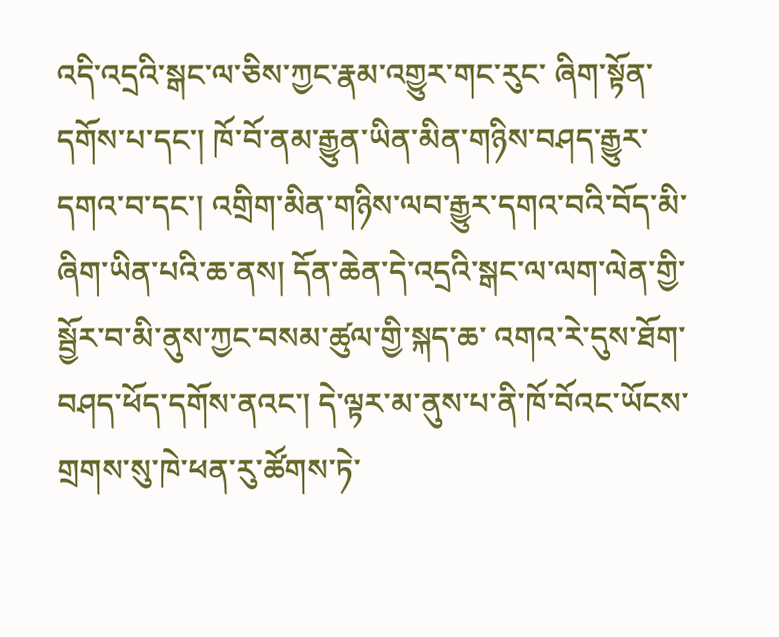འདི་འདྲའི་སྒང་ལ་ཅིས་ཀྱང་རྣམ་འགྱུར་གང་རུང་ ཞིག་སྟོན་དགོས་པ་དང་། ཁོ་བོ་ནམ་རྒྱུན་ཡིན་མིན་གཉིས་བཤད་རྒྱུར་དགའ་བ་དང་། འགྲིག་མིན་གཉིས་ལབ་རྒྱུར་དགའ་བའི་བོད་མི་ཞིག་ཡིན་པའི་ཆ་ནས། དོན་ཆེན་དེ་འདྲའི་སྒང་ལ་ལག་ལེན་གྱི་སྦྱོར་བ་མི་ནུས་ཀྱང་བསམ་ཚུལ་གྱི་སྐད་ཆ་ འགའ་རེ་དུས་ཐོག་བཤད་ཕོད་དགོས་ནའང་། དེ་ལྟར་མ་ནུས་པ་ནི་ཁོ་བོའང་ཡོངས་གྲགས་སུ་ཁེ་ཕན་རུ་ཚོགས་ཏེ་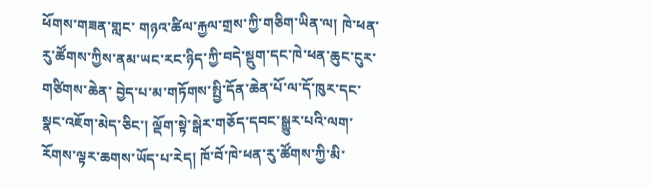ཕོགས་གཟན་གླང་ གཉའ་ཚིལ་རྐྱལ་གྲས་ཀྱི་གཅིག་ཡིན་ལ། ཁེ་ཕན་རུ་ཚོགས་ཀྱིས་ནམ་ཡང་རང་ཉིད་ཀྱི་བདེ་སྡུག་དང་ཁེ་ཕན་ཆུང་ངུར་གཙིགས་ཆེན་ བྱེད་པ་མ་གཏོགས་སྤྱི་དོན་ཆེན་པོ་ལ་དོ་ཁུར་དང་སྣང་འཇོག་མེད་ཅིང་། ལྡོག་སྟེ་སྒེར་གཅོད་དབང་སྒྱུར་པའི་ལག་རོགས་ལྟར་ཆགས་ཡོད་པ་རེད། ཁོ་བོ་ཁེ་ཕན་རུ་ཚོགས་ཀྱི་མི་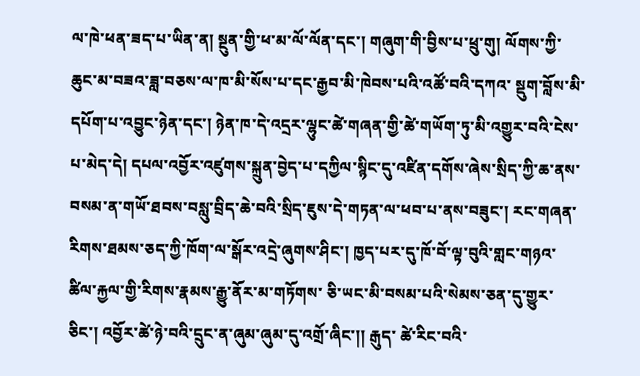ལ་ཁེ་ཕན་ཟད་པ་ཡིན་ན། སྔུན་གྱི་ཕ་མ་ལོ་ལོན་དང་། གཞུག་གི་བྱིས་པ་ཕྲུ་གུ། ལོགས་ཀྱི་ཆུང་མ་བཟའ་ཟླ་བཅས་ལ་ཁ་མི་སོས་པ་དང་རྒྱབ་མི་ཁེབས་པའི་འཚོ་བའི་དཀའ་ སྡུག་བློས་མི་དཔོག་པ་འབྱུང་ཉེན་དང་། ཉེན་ཁ་དེ་འདྲར་ལྷུང་ཚེ་གཞན་གྱི་ཚེ་གཡོག་ཏུ་མི་འགྱུར་བའི་ངེས་པ་མེད་དེ། དཔལ་འབྱོར་འཛུགས་སྐྲུན་བྱེད་པ་དཀྱིལ་སྙིང་དུ་འཛིན་དགོས་ཞེས་སྲིད་ཀྱི་ཆ་ནས་ བསམ་ན་གཡོ་ཐབས་བསླུ་བྲིད་ཆེ་བའི་སྲིད་ཇུས་དེ་གཏན་ལ་ཕབ་པ་ནས་བཟུང་། རང་གཞན་རིགས་ཐམས་ཅད་ཀྱི་ཁོག་ལ་སྒོར་འདྲེ་ཞུགས་ཤིང་། ཁྱད་པར་དུ་ཁོ་བོ་ལྟ་བུའི་གླང་གཉའ་ཚིལ་རྐྱལ་གྱི་རིགས་རྣམས་རྒྱུ་ནོར་མ་གཏོགས་ ཅི་ཡང་མི་བསམ་པའི་སེམས་ཅན་དུ་གྱུར་ཅིང་། འབྱོར་ཚེ་ཉེ་བའི་དྲུང་ན་ཞུམ་ཞུམ་དུ་འགྲོ་ཞིང་།། རྒུད་ ཚེ་རིང་བའི་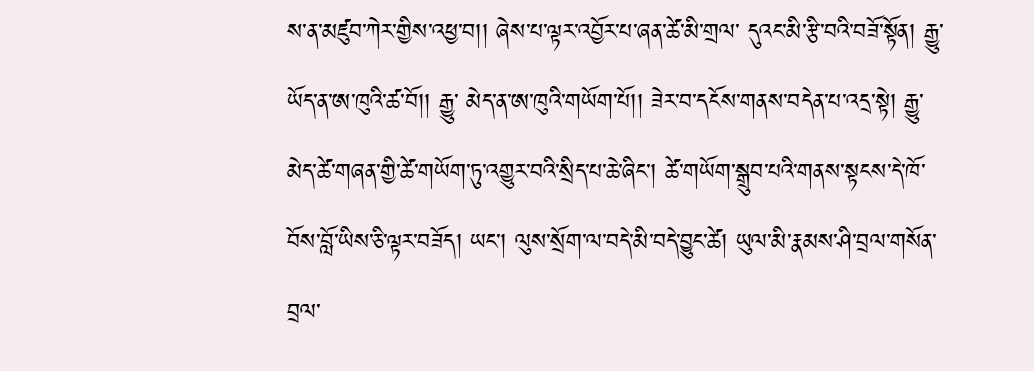ས་ན་མཛུབ་ཀེར་གྱིས་འཕྱ་བ།། ཞེས་པ་ལྟར་འབྱོར་པ་ཞན་ཚེ་མི་གྲལ་ དུའང་མི་རྩི་བའི་བཟོ་སྟོན། རྒྱུ་ཡོད་ན་ཨ་ཁུའི་ཚ་བོ།། རྒྱུ་ མེད་ན་ཨ་ཁུའི་གཡོག་པོ།། ཟེར་བ་དངོས་གནས་བདེན་པ་འདྲ་སྟེ། རྒྱུ་མེད་ཚེ་གཞན་གྱི་ཚེ་གཡོག་ཏུ་འགྱུར་བའི་སྲིད་པ་ཆེ་ཞིང་། ཚེ་གཡོག་སྒྲུབ་པའི་གནས་སྟངས་དེ་ཁོ་བོས་བློ་ཡིས་ཅི་ལྟར་བཟོད། ཡང་། ལུས་སྲོག་ལ་བདེ་མི་བདེ་བྱུང་ཚེ། ཡུལ་མི་རྣམས་ཤི་བྲལ་གསོན་བྲལ་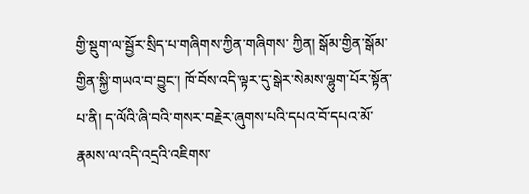གྱི་སྡུག་ལ་སྦྱོར་སྲིད་པ་གཞིགས་ཀྱིན་གཞིགས་ ཀྱིན། སྒོམ་གྱིན་སྒོམ་གྱིན་སྐྱི་གཡའ་བ་བྱུང་། ཁོ་བོས་འདི་ལྟར་དུ་སྒེར་སེམས་ལྷུག་པོར་སྟོན་པ་ནི། ད་ལོའི་ཞི་བའི་གསར་བརྗེར་ཞུགས་པའི་དཔའ་བོ་དཔའ་མོ་རྣམས་ལ་འདི་འདྲའི་འཇིགས་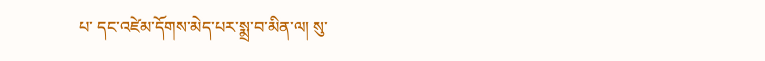པ་ དང་འཛེམ་དོགས་མེད་པར་སྨྲ་བ་མིན་ལ། སུ་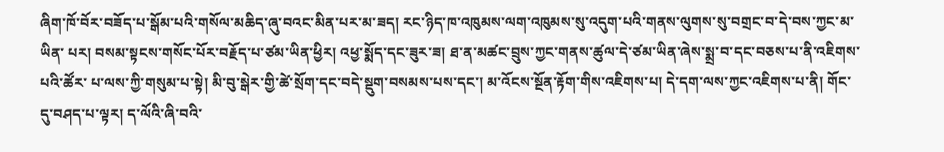ཞིག་ཁོ་བོར་བཟོད་པ་སྒོམ་པའི་གསོལ་མཆིད་ཞུ་བའང་མིན་པར་མ་ཟད། རང་ཉིད་ཁ་འཁུམས་ལག་འཁུམས་སུ་འདུག་པའི་གནས་ལུགས་སུ་བགྲང་བ་དེ་བས་ཀྱང་མ་ཡིན་ པར། བསམ་སྟངས་གསོང་པོར་བརྗོད་པ་ཙམ་ཡིན་ཕྱིར། འཕྱ་སྨོད་དང་ཟུར་ཟ། ཐ་ན་མཚང་བྲུས་ཀྱང་གནས་ཚུལ་དེ་ཙམ་ཡིན་ཞེས་སྨྲ་བ་དང་བཅས་པ་ནི་འཇིགས་པའི་ཚོར་ པ་ལས་ཀྱི་གསུམ་པ་སྟེ། མི་བུ་སྒེར་གྱི་ཚེ་སྲོག་དང་བདེ་སྡུག་བསམས་པས་དང་། མ་འོངས་སྔོན་རྟོག་གིས་འཇིགས་པ། དེ་དག་ལས་ཀྱང་འཇིགས་པ་ནི། གོང་དུ་བཤད་པ་ལྟར། ད་ལོའི་ཞི་བའི་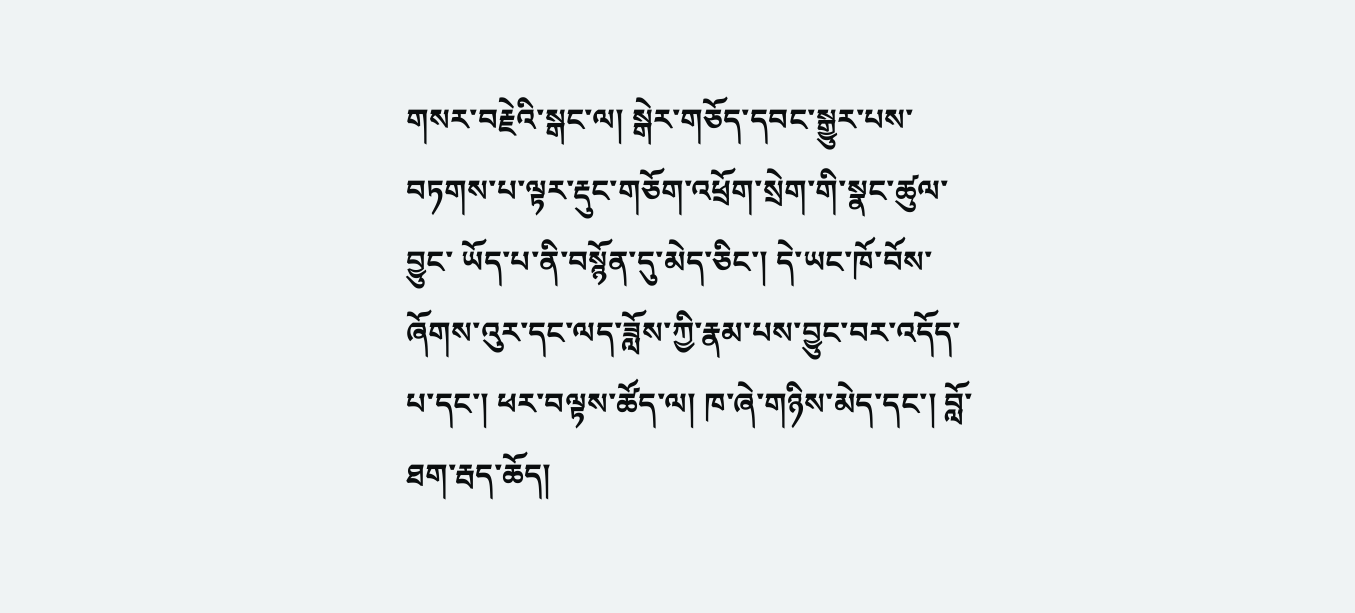གསར་བརྗེའི་སྒང་ལ། སྒེར་གཅོད་དབང་སྒྱུར་པས་བཏགས་པ་ལྟར་རྡུང་གཅོག་འཕྲོག་སྲེག་གི་སྣང་ཚུལ་བྱུང་ ཡོད་པ་ནི་བསྙོན་དུ་མེད་ཅིང་། དེ་ཡང་ཁོ་བོས་ཞོགས་འུར་དང་ལད་ཟློས་ཀྱི་རྣམ་པས་བྱུང་བར་འདོད་པ་དང་། ཕར་བལྟས་ཚོད་ལ། ཁ་ཞེ་གཉིས་མེད་དང་། བློ་ཐག་རྦད་ཆོད།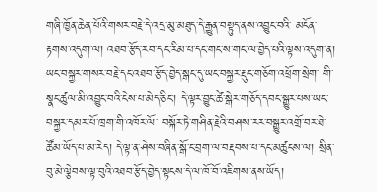གཞི་ཁྱོན་ཆེན་པོའི་གསར་བརྗེ་དེ་འདྲ་མུ་མཐུད་དེ་རྒྱུན་བསྟུད་ནས་འབྱུང་བའི་ མངོན་རྟགས་འདུག་ལ། འཐབ་རྩོད་རབ་དང་རིམ་པ་དང་གང་ས་གང་ལ་བྱེད་པའི་ལྟས་འདུག་ན། ཡང་བསྐྱར་གསར་བརྗེ་དང་འཐབ་རྩོད་བྱེད་སྒང་དུ་ཡང་བསྐྱར་རྡུང་གཅོག་འཕྲོག་སྲེག་ གི་སྣང་ཚུལ་མི་འབྱུང་བའི་ངེས་པ་མེད་ཅིང་། དེ་ལྟར་བྱུང་ཚེ་སྒེར་གཅོད་དབང་སྒྱུར་པས་ཡང་བསྐྱར་དམར་པོ་ཁྲག་གི་འཁོར་ལོ་ བསྐོར་ཏེ་གཤིན་རྗེའི་བཤས་རར་བསྒྱུར་འགྲོ་བར་ཐེ་ཚོམ་ཡོད་པ་མ་རེད། དེ་ལྟ་ན་ཤེས་བཞིན་སྒོ་ང་བྲག་ལ་བརྡབས་པ་དང་མཚུངས་ལ། སྲིན་བུ་མེ་ལྕེབས་ལྟ་བུའི་འཐབ་རྩོད་བྱེད་སྟངས་དེ་ལ་ཁོ་བོ་འཇིགས་ནས་ཡོད།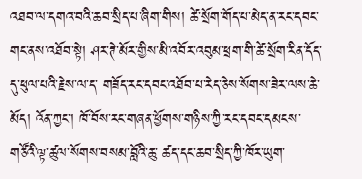འཐབ་ལ་དགའ་བའི་ཆབ་སྲིད་པ་ཞིག་གིས། ཚེ་སྲོག་གོད་པ་མེད་ན་རང་དབང་གང་ནས་འཐོབ་སྟེ། ཤར་ཊེ་མོར་གྱིས་མི་འབོར་འབུམ་ཕྲག་གི་ཚེ་སྲོག་རིན་དོད་དུ་ཕུལ་པའི་རྗེས་ལ་ད་ གཟོད་རང་དབང་འཐོབ་པ་རེད་ཅེས་སོགས་ཟེར་ལས་ཆེ་མོད། འོན་ཀྱང་། ཁོ་བོས་རང་གཞན་ཕྱོགས་གཉིས་ཀྱི་རང་དབང་དམངས་གཙོའི་ལྟ་ཚུལ་སོགས་བསམ་བློའི་ཆུ་ ཚད་དང་ཆབ་སྲིད་ཀྱི་ཁོར་ཡུག་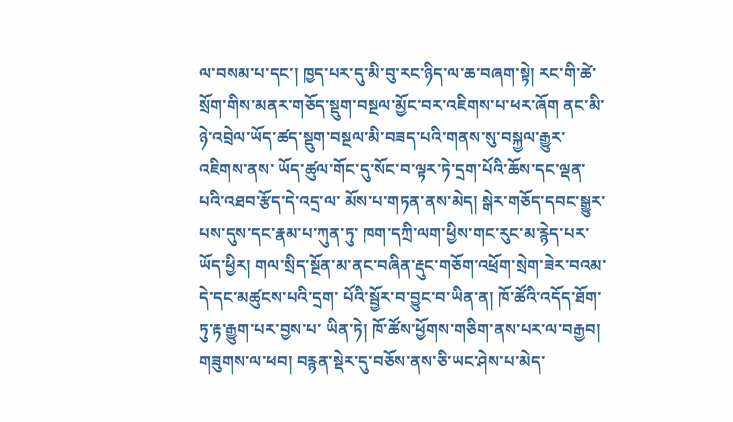ལ་བསམ་པ་དང་། ཁྱད་པར་དུ་མི་བུ་རང་ཉིད་ལ་ཆ་བཞག་སྟེ། རང་གི་ཚེ་སྲོག་གིས་མནར་གཅོད་སྡུག་བསྔལ་མྱོང་བར་འཇིགས་པ་ཕར་ཞོག ནང་མི་ཉེ་འབྲེལ་ཡོད་ཚད་སྡུག་བསྔལ་མི་བཟད་པའི་གནས་སུ་བསྐྱལ་རྒྱུར་འཇིགས་ནས་ ཡོད་ཚུལ་གོང་དུ་སོང་བ་ལྟར་ཏེ་དྲག་པོའི་ཆོས་དང་ལྡན་པའི་འཐབ་རྩོད་དེ་འདྲ་ལ་ མོས་པ་གཏན་ནས་མེད། སྒེར་གཅོད་དབང་སྒྱུར་པས་དུས་དང་རྣམ་པ་ཀུན་ཏུ་ ཁག་དཀྲི་ལག་ཕྱིས་གང་རུང་མ་རྙེད་པར་ཡོད་ཕྱིར། གལ་སྲིད་སྔོན་མ་ནང་བཞིན་རྡུང་གཅོག་འཕྲོག་སྲེག་ཟེར་བའམ་དེ་དང་མཚུངས་པའི་དྲག་ པོའི་སྦྱོར་བ་བྱུང་བ་ཡིན་ན། ཁོ་ཚོའི་འདོད་ཐོག་ཏུ་རྟ་རྒྱུག་པར་བྱས་པ་ ཡིན་ཏེ། ཁོ་ཚོས་ཕྱོགས་གཅིག་ནས་པར་ལ་བརྒྱབ། གཟུགས་ལ་ཕབ། བརྙན་སྡེར་དུ་བཅོས་ནས་ཅི་ཡང་ཤེས་པ་མེད་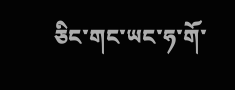ཅིང་གང་ཡང་ཧ་གོ་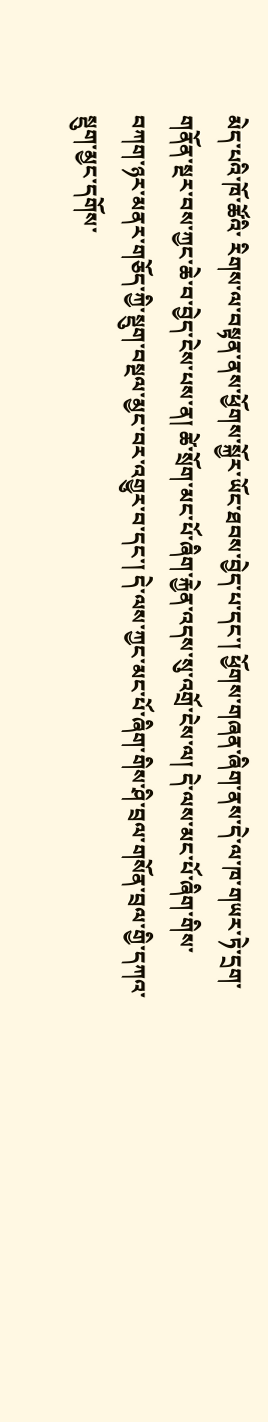མེད་པའི་ཁོ་ཚོའི་ རིགས་ལ་བསྟན་ནས་ཕྱོགས་སྐྱོར་ཡོང་ཐབས་བྱེད་པ་དང་། ཕྱོགས་གཞན་ཞིག་ནས་དེ་ལ་ཁ་གཡར་ཏེ་དྲག་གནོན་སྔར་བས་ཀྱང་ཆེ་བ་བྱེད་ངེས་པས་ན། ཚེ་སྲོག་མང་པོ་ཞིག་རྐྱེན་འདས་སུ་འགྲོ་ངེས་ལ། དེ་ལས་མང་པོ་ཞིག་གིས་བཀག་ཉར་མནར་གཅོད་ཀྱི་སྡུག་བསྔལ་མྱང་བར་འགྱུར་བ་དང་། དེ་ལས་ཀྱང་མང་པོ་ཞིག་གིས་ཤི་བྲལ་གསོན་བྲལ་གྱི་དཀའ་སྡུག་མྱང་དགོས་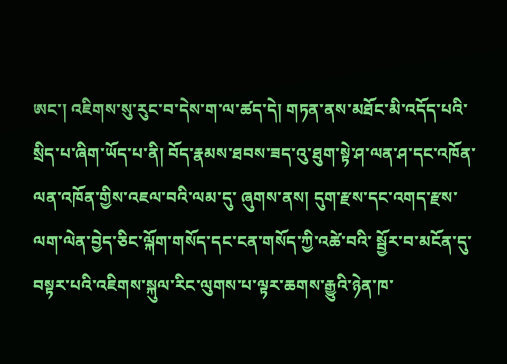ཨང་། འཇིགས་སུ་རུང་བ་དེས་ག་ལ་ཚད་དེ། གཏན་ནས་མཐོང་མི་འདོད་པའི་སྲིད་པ་ཞིག་ཡོད་པ་ནི། བོད་རྣམས་ཐབས་ཟད་འུ་ཐུག་སྟེ་ཤ་ལན་ཤ་དང་འཁོན་ལན་འཁོན་གྱིས་འཇལ་བའི་ལམ་དུ་ ཞུགས་ནས། དུག་རྫས་དང་འགད་རྫས་ལག་ལེན་བྱེད་ཅིང་ལྐོག་གསོད་དང་ངན་གསོད་ཀྱི་འཚེ་བའི་ སྦྱོར་བ་མངོན་དུ་བསྟར་པའི་འཇིགས་སྐུལ་རིང་ལུགས་པ་ལྟར་ཆགས་རྒྱུའི་ཉེན་ཁ་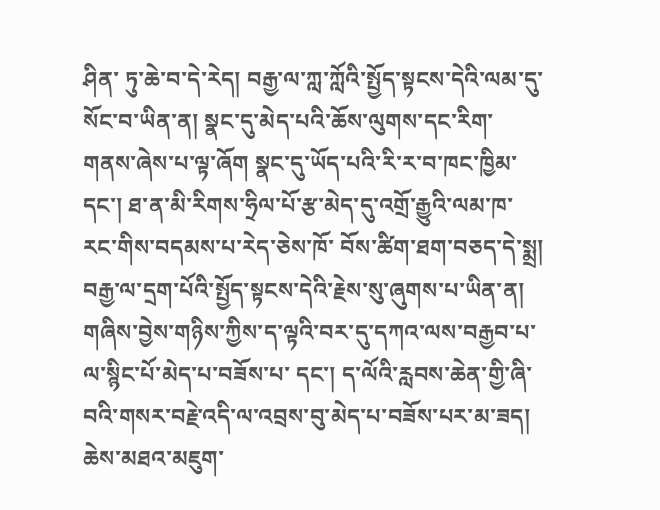ཤིན་ ཏུ་ཆེ་བ་དེ་རེད། བརྒྱ་ལ་ཀླ་ཀློའི་སྤྱོད་སྟངས་དེའི་ལམ་དུ་སོང་བ་ཡིན་ན། སྣང་དུ་མེད་པའི་ཆོས་ལུགས་དང་རིག་གནས་ཞེས་པ་ལྟ་ཞོག སྣང་དུ་ཡོད་པའི་རི་ར་བ་ཁང་ཁྱིམ་དང་། ཐ་ན་མི་རིགས་ཧྲིལ་པོ་རྩ་མེད་དུ་འགྲོ་རྒྱུའི་ལམ་ཁ་རང་གིས་བདམས་པ་རེད་ཅེས་ཁོ་ བོས་ཚིག་ཐག་བཅད་དེ་སྨྲ། བརྒྱ་ལ་དྲག་པོའི་སྤྱོད་སྟངས་དེའི་རྗེས་སུ་ཞུགས་པ་ཡིན་ན། གཞིས་བྱེས་གཉིས་ཀྱིས་ད་ལྟའི་བར་དུ་དཀའ་ལས་བརྒྱབ་པ་ལ་སྙིང་པོ་མེད་པ་བཟོས་པ་ དང་། ད་ལོའི་རླབས་ཆེན་གྱི་ཞི་བའི་གསར་བརྗེ་འདི་ལ་འབྲས་བུ་མེད་པ་བཟོས་པར་མ་ཟད། ཆེས་མཐའ་མཇུག་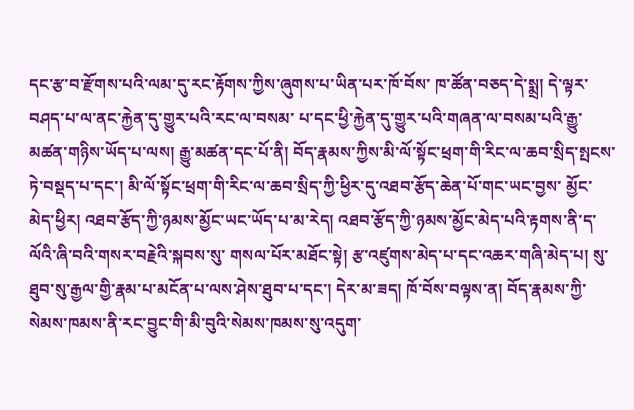དང་རྩ་བ་རྫོགས་པའི་ལམ་དུ་རང་རྟོགས་ཀྱིས་ཞུགས་པ་ཡིན་པར་ཁོ་བོས་ ཁ་ཚོན་བཅད་དེ་སྨྲ། དེ་ལྟར་བཤད་པ་ལ་ནང་རྐྱེན་དུ་གྱུར་པའི་རང་ལ་བསམ་ པ་དང་ཕྱི་རྐྱེན་དུ་གྱུར་པའི་གཞན་ལ་བསམ་པའི་རྒྱུ་མཚན་གཉིས་ཡོད་པ་ལས། རྒྱུ་མཚན་དང་པོ་ནི། བོད་རྣམས་ཀྱིས་མི་ལོ་སྟོང་ཕྲག་གི་རིང་ལ་ཆབ་སྲིད་སྤངས་ཏེ་བསྡད་པ་དང་། མི་ལོ་སྟོང་ཕྲག་གི་རིང་ལ་ཆབ་སྲིད་ཀྱི་ཕྱིར་དུ་འཐབ་རྩོད་ཆེན་པོ་གང་ཡང་བྱས་ མྱོང་ མེད་ཕྱིར། འཐབ་རྩོད་ཀྱི་ཉམས་མྱོང་ཡང་ཡོད་པ་མ་རེད། འཐབ་རྩོད་ཀྱི་ཉམས་མྱོང་མེད་པའི་རྟགས་ནི་ད་ལོའི་ཞི་བའི་གསར་བརྗེའི་སྐབས་སུ་ གསལ་པོར་མཐོང་སྟེ། རྩ་འཛུགས་མེད་པ་དང་འཆར་གཞི་མེད་པ། སུ་ཐུབ་སུ་རྒྱལ་གྱི་རྣམ་པ་མངོན་པ་ལས་ཤེས་ཐུབ་པ་དང་། དེར་མ་ཟད། ཁོ་བོས་བལྟས་ན། བོད་རྣམས་ཀྱི་སེམས་ཁམས་ནི་རང་བྱུང་གི་མི་བུའི་སེམས་ཁམས་སུ་འདུག་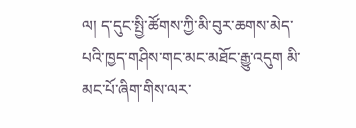ལ། ད་དུང་སྤྱི་ཚོགས་ཀྱི་མི་བུར་ཆགས་མེད་པའི་ཁྱད་གཤིས་གང་མང་མཐོང་རྒྱུ་འདུག མི་མང་པོ་ཞིག་གིས་ལར་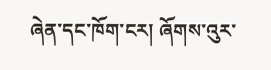ཞེན་དང་ཁོག་ངར། ཞོགས་འུར་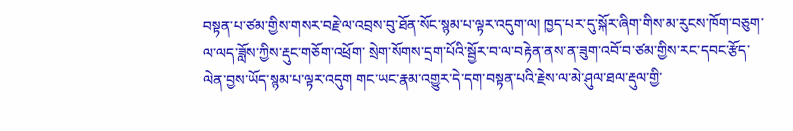བསྟན་པ་ཙམ་གྱིས་གསར་བརྗེ་ལ་འབྲས་བུ་ཐོན་སོང་སྙམ་པ་ལྟར་འདུག་ལ། ཁྱད་པར་དུ་སྐོར་ཞིག་གིས་མ་རུངས་ཁོག་བཅུག་ལ་ལད་ཟློས་ཀྱིས་རྡུང་གཅོག་འཕྲོག་ སྲེག་སོགས་དྲག་པོའི་སྦྱོར་བ་ལ་བརྟེན་ནས་ན་ཟུག་འབོ་བ་ཙམ་གྱིས་རང་དབང་རྩོད་ ལེན་བྱས་ཡོད་སྙམ་པ་ལྟར་འདུག གང་ཡང་རྣམ་འགྱུར་དེ་དག་བསྟན་པའི་རྗེས་ལ་མེ་ཤུལ་ཐལ་རྡུལ་གྱི་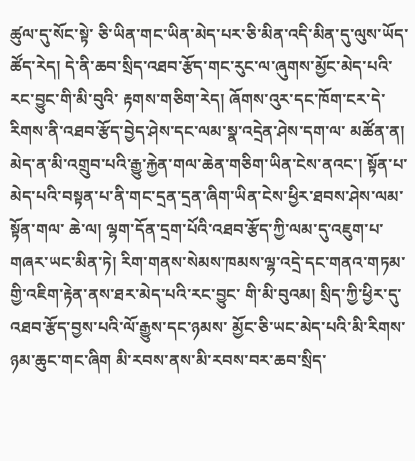ཚུལ་དུ་སོང་སྟེ་ ཅི་ཡིན་གང་ཡིན་མེད་པར་ཅི་མིན་འདི་མིན་དུ་ལུས་ཡོད་ཚོད་རེད། དེ་ནི་ཆབ་སྲིད་འཐབ་རྩོད་གང་རུང་ལ་ཞུགས་མྱོང་མེད་པའི་རང་བྱུང་གི་མི་བུའི་ རྟགས་གཅིག་རེད། ཞོགས་འུར་དང་ཁོག་ངར་དེ་རིགས་ནི་འཐབ་རྩོད་བྱེད་ཤེས་དང་ལམ་སྣ་འདྲེན་ཤེས་དག་ལ་ མཚོན་ན། མེད་ན་མི་འགྲུབ་པའི་རྒྱུ་རྐྱེན་གལ་ཆེན་གཅིག་ཡིན་ངེས་ནའང་། སྟོན་པ་མེད་པའི་བསྟན་པ་ནི་གང་དྲན་དྲན་ཞིག་ཡིན་ངེས་ཕྱིར་ཐབས་ཤེས་ལམ་སྟོན་གལ་ ཆེ་ལ། ལྷག་དོན་དྲག་པོའི་འཐབ་རྩོད་ཀྱི་ལམ་དུ་འཇུག་པ་གཞར་ཡང་མིན་ཏེ། རིག་གནས་སེམས་ཁམས་ལྷ་འདྲེ་དང་གནའ་གཏམ་གྱི་འཇིག་རྟེན་ནས་ཐར་མེད་པའི་རང་བྱུང་ གི་མི་བུའམ། སྲིད་ཀྱི་ཕྱིར་དུ་འཐབ་རྩོད་བྱས་པའི་ལོ་རྒྱུས་དང་ཉམས་ མྱོང་ཅི་ཡང་མེད་པའི་མི་རིགས་ཉམ་ཆུང་གང་ཞིག མི་རབས་ནས་མི་རབས་བར་ཆབ་སྲིད་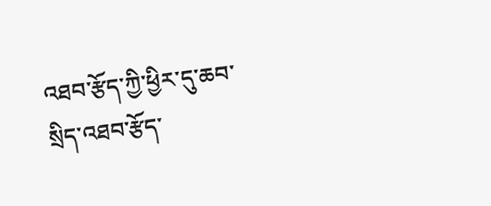འཐབ་རྩོད་ཀྱི་ཕྱིར་དུ་ཆབ་སྲིད་འཐབ་རྩོད་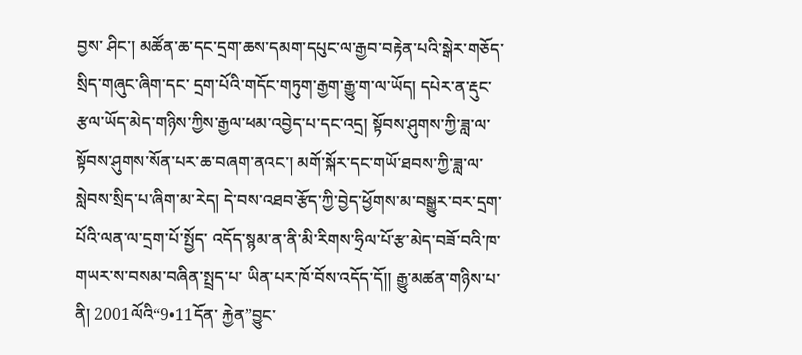བྱས་ ཤིང་། མཚོན་ཆ་དང་དྲག་ཆས་དམག་དཔུང་ལ་རྒྱབ་བརྟེན་པའི་སྒེར་གཅོད་སྲིད་གཞུང་ཞིག་དང་ དྲག་པོའི་གདོང་གཏུག་རྒྱག་རྒྱུ་ག་ལ་ཡོད། དཔེར་ན་རྡུང་རྩལ་ཡོད་མེད་གཉིས་ཀྱིས་རྒྱལ་ཕམ་འབྱེད་པ་དང་འདྲ། སྟོབས་ཤུགས་ཀྱི་ཟླ་ལ་སྟོབས་ཤུགས་སོན་པར་ཆ་བཞག་ནའང་། མགོ་སྐོར་དང་གཡོ་ཐབས་ཀྱི་ཟླ་ལ་སླེབས་སྲིད་པ་ཞིག་མ་རེད། དེ་བས་འཐབ་རྩོད་ཀྱི་བྱེད་ཕྱོགས་མ་བསྒྱུར་བར་དྲག་པོའི་ལན་ལ་དྲག་པོ་སྤྱོད་ འདོད་སྙམ་ན་ནི་མི་རིགས་ཧྲིལ་པོ་རྩ་མེད་བཟོ་བའི་ཁ་གཡར་ས་བསམ་བཞིན་སྤྲད་པ་ ཡིན་པར་ཁོ་བོས་འདོད་དོ།། རྒྱུ་མཚན་གཉིས་པ་ནི། 2001ལོའི“9•11དོན་ རྐྱེན”བྱུང་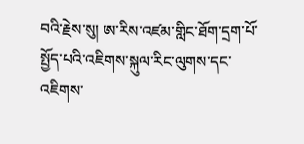བའི་རྗེས་སུ། ཨ་རིས་འཛམ་གླིང་ཐོག་དྲག་པོ་སྤྱོད་པའི་འཇིགས་སྐུལ་རིང་ལུགས་དང་འཇིགས་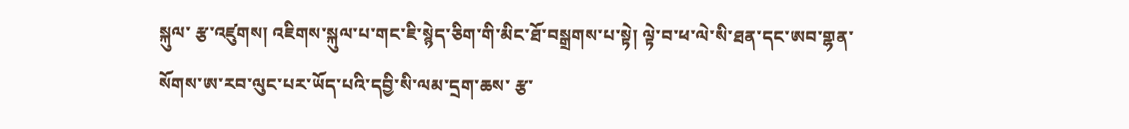སྐུལ་ རྩ་འཛུགས། འཇིགས་སྐུལ་པ་གང་ཇི་སྙེད་ཅིག་གི་མིང་ཐོ་བསྒྲགས་པ་སྟེ། ལྟེ་བ་ཕ་ལེ་སི་ཐན་དང་ཨབ་གྷན་སོགས་ཨ་རབ་ལུང་པར་ཡོད་པའི་དབྱི་སི་ལམ་དྲག་ཆས་ རྩ་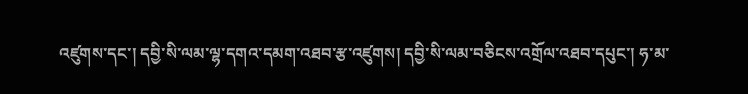འཛུགས་དང་། དབྱི་སི་ལམ་ལྷ་དགའ་དམག་འཐབ་རྩ་འཛུགས། དབྱི་སི་ལམ་བཅིངས་འགྲོལ་འཐབ་དཔུང་། ཧ་མ་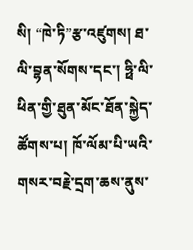སི། “ཁེ་ཏི”རྩ་འཛུགས། ཐ་ལི་བྷན་སོགས་དང་། ཧྥི་ལི་ཕིན་གྱི་ཐུན་མོང་ཐོན་སྐྱེད་ཚོགས་པ། ཁོ་ལོམ་པི་ཡའི་གསར་བརྗེ་དྲག་ཆས་ནུས་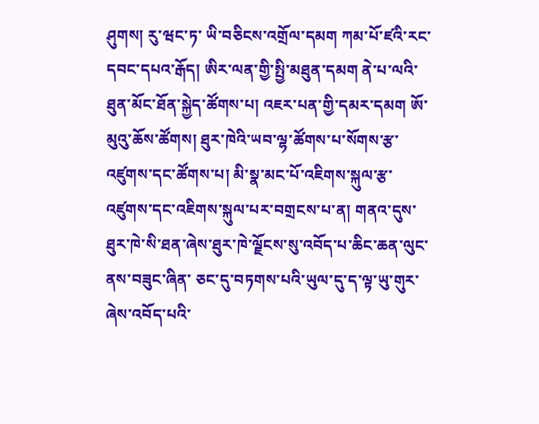ཤུགས། རུ་ཝང་ཏ་ ཡི་བཅིངས་འགྲོལ་དམག ཀམ་པོ་ཛའི་རང་དབང་དཔའ་རྒོད། ཨིར་ལན་གྱི་སྤྱི་མཐུན་དམག ནེ་པ་ལའི་ཐུན་མོང་ཐོན་སྐྱེད་ཚོགས་པ། འཇར་པན་གྱི་དམར་དམག ཨོ་མུའུ་ཆོས་ཚོགས། ཐུར་ཁེའི་ཡབ་ལྷ་ཚོགས་པ་སོགས་རྩ་འཛུགས་དང་ཚོགས་པ། མི་སྣ་མང་པོ་འཇིགས་སྐུལ་རྩ་འཛུགས་དང་འཇིགས་སྐུལ་པར་བགྲངས་པ་ན། གནའ་དུས་ཐུར་ཁེ་སི་ཐན་ཞེས་ཐུར་ཁེ་ལྗོངས་སུ་འབོད་པ་ཆིང་ཆན་ལུང་ནས་བཟུང་ཞིན་ ཅང་དུ་བཏགས་པའི་ཡུལ་དུ་ད་ལྟ་ཡུ་གུར་ཞེས་འབོད་པའི་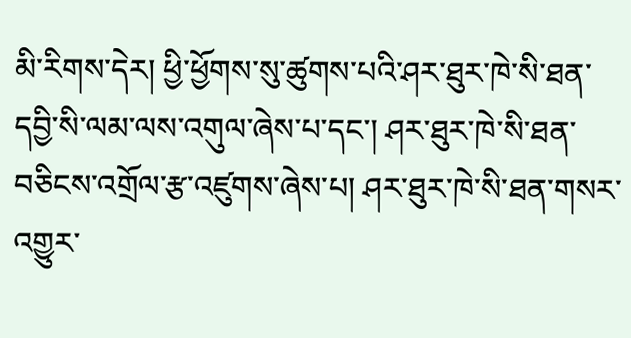མི་རིགས་དེར། ཕྱི་ཕྱོགས་སུ་ཚུགས་པའི་ཤར་ཐུར་ཁེ་སི་ཐན་དབྱི་སི་ལམ་ལས་འགུལ་ཞེས་པ་དང་། ཤར་ཐུར་ཁེ་སི་ཐན་བཅིངས་འགྲོལ་རྩ་འཛུགས་ཞེས་པ། ཤར་ཐུར་ཁེ་སི་ཐན་གསར་འགྱུར་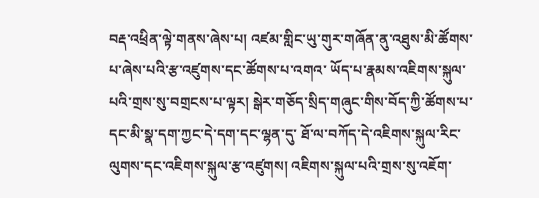བརྡ་འཕྲིན་ལྟེ་གནས་ཞེས་པ། འཛམ་གླིང་ཡུ་གུར་གཞོན་ནུ་འཐུས་མི་ཚོགས་པ་ཞེས་པའི་རྩ་འཛུགས་དང་ཚོགས་པ་འགའ་ ཡོད་པ་རྣམས་འཇིགས་སྐུལ་པའི་གྲས་སུ་བགྲངས་པ་ལྟར། སྒེར་གཅོད་སྲིད་གཞུང་གིས་བོད་ཀྱི་ཚོགས་པ་དང་མི་སྣ་དག་ཀྱང་དེ་དག་དང་ལྷན་དུ་ ཐོ་ལ་བཀོད་དེ་འཇིགས་སྐུལ་རིང་ལུགས་དང་འཇིགས་སྐུལ་རྩ་འཛུགས། འཇིགས་སྐུལ་པའི་གྲས་སུ་འཇོག་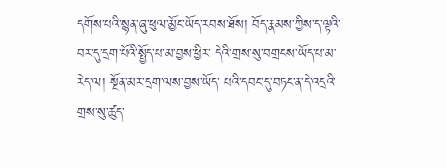དགོས་པའི་སྙན་ཞུ་ཕུལ་མྱོང་ཡོད་རབས་ཐོས། བོད་རྣམས་ཀྱིས་ད་ལྟའི་བར་དུ་དྲག་པོའི་སྤྱོད་པ་མ་བྱས་ཕྱིར་ དེའི་གྲས་སུ་བགྲངས་ཡོད་པ་མ་རེད་ལ། སྔོན་མར་དྲག་ལས་བྱས་ཡོད་ པའི་དབང་དུ་བཏང་ན་དེ་འདྲའི་གྲས་སུ་ཚུད་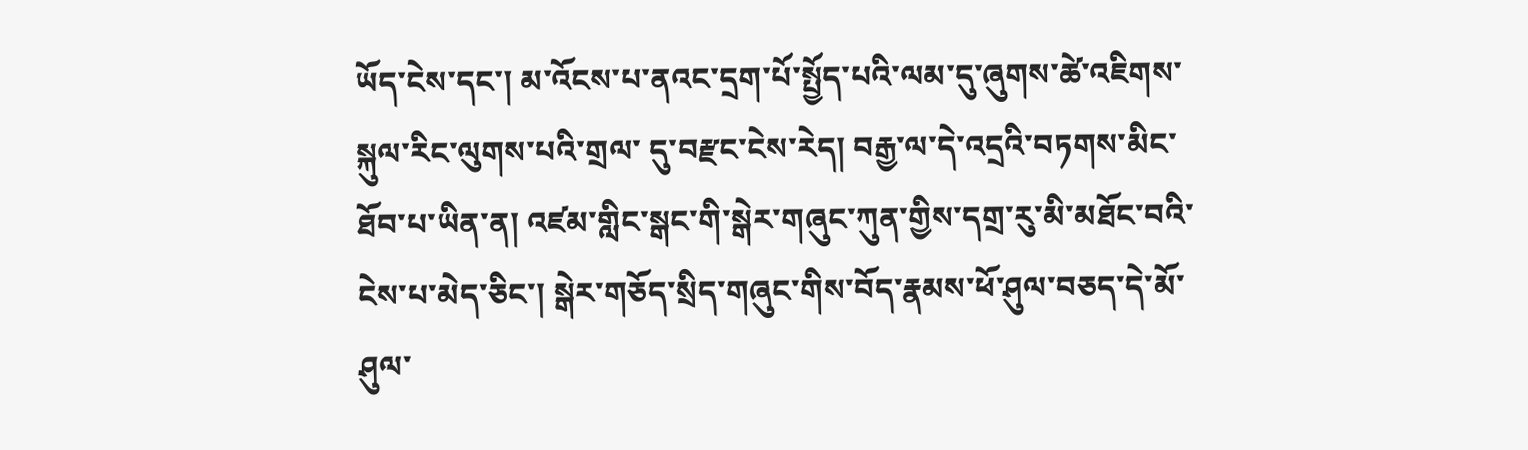ཡོད་ངེས་དང་། མ་འོངས་པ་ནའང་དྲག་པོ་སྤྱོད་པའི་ལམ་དུ་ཞུགས་ཚེ་འཇིགས་སྐུལ་རིང་ལུགས་པའི་གྲལ་ དུ་བརྫང་ངེས་རེད། བརྒྱ་ལ་དེ་འདྲའི་བཏགས་མིང་ཐོབ་པ་ཡིན་ན། འཛམ་གླིང་སྒང་གི་སྒེར་གཞུང་ཀུན་གྱིས་དགྲ་རུ་མི་མཐོང་བའི་ངེས་པ་མེད་ཅིང་། སྒེར་གཅོད་སྲིད་གཞུང་གིས་བོད་རྣམས་ཕོ་ཤུལ་བཅད་དེ་མོ་ཤུལ་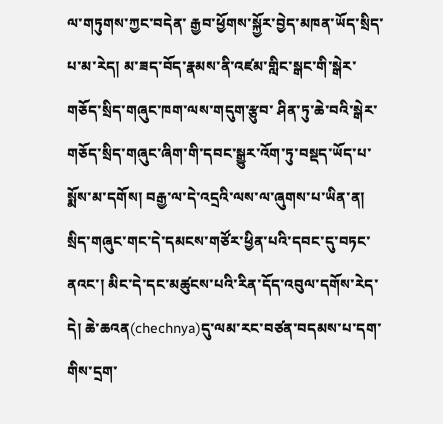ལ་གཏུགས་ཀྱང་བདེན་ རྒྱབ་ཕྱོགས་སྐྱོར་བྱེད་མཁན་ཡོད་སྲིད་པ་མ་རེད། མ་ཟད་བོད་རྣམས་ནི་འཛམ་གླིང་སྒང་གི་སྒེར་གཅོད་སྲིད་གཞུང་ཁག་ལས་གདུག་རྩུབ་ ཤིན་ཏུ་ཆེ་བའི་སྒེར་གཅོད་སྲིད་གཞུང་ཞིག་གི་དབང་སྒྱུར་འོག་ཏུ་བསྡད་ཡོད་པ་ སྨོས་མ་དགོས། བརྒྱ་ལ་དེ་འདྲའི་ལས་ལ་ཞུགས་པ་ཡིན་ན། སྲིད་གཞུང་གང་དེ་དམངས་གཙོར་ཕྱིན་པའི་དབང་དུ་བཏང་ནའང་། མིང་དེ་དང་མཚུངས་པའི་རིན་དོད་འབུལ་དགོས་རེད་དེ། ཆེ་ཆའན(chechnya)དུ་ལམ་རང་བཙན་བདམས་པ་དག་གིས་དྲག་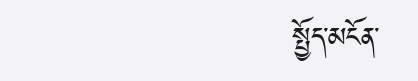སྤྱོད་མངོན་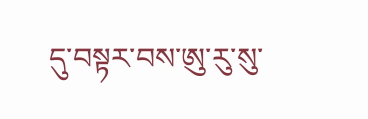དུ་བསྟར་བས་ཨུ་རུ་སུ་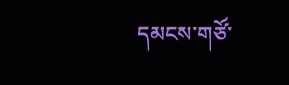དམངས་གཙོ་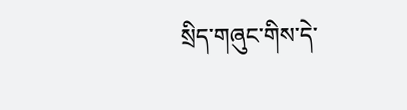སྲིད་གཞུང་གིས་དེ་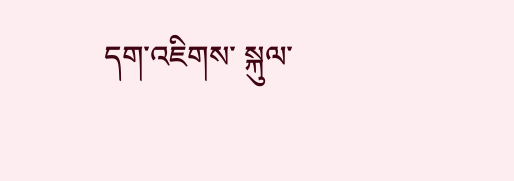དག་འཇིགས་ སྐུལ་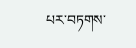པར་བཏགས་